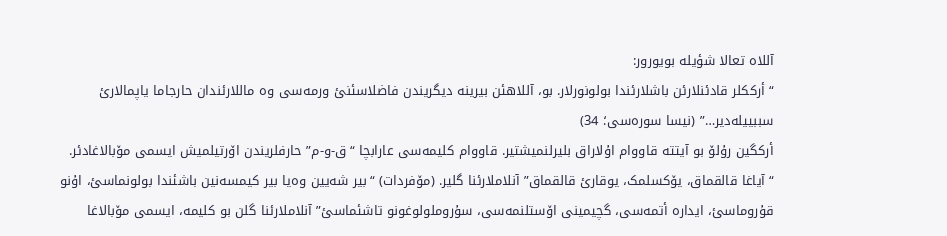آللاە تعالا شؤیلە بویورور:
“أرککلر قادئنلارئن باشلارئندا بولونورلار. بو، آللاهئن بیرینە دیگریندن فاضلاسئنئ ورمەسی وە ماللارئندان حارجاما یاپمالارئ سببییلەدیر…” (نیسا سورەسی؛ 34)
أرکگین رۇلۆ بو آیتتە قاووام اۇلاراق بلیرلنمیشتیر. قاووام کلیمەسی عارابچا “ق-و-م” حارفلریندن اۆرتیلمیش ایسمی مۆبالاغادئر. “آیاغا قالقماق، یۆکسلمک، یوقارئ قالقماق” آنلاملارئنا گلیر. (مۆفردات) “بیر شەیین وەیا بیر کیمسەنین باشئندا بولونماسئ، اۇنو قۇروماسئ، ایدارە أتمەسی، گچیمینی اۆستلنمەسی، سۇروملولوغونو تاشئماسئ” آنلاملارئنا گلن بو کلیمە، ایسمی مۆبالاغا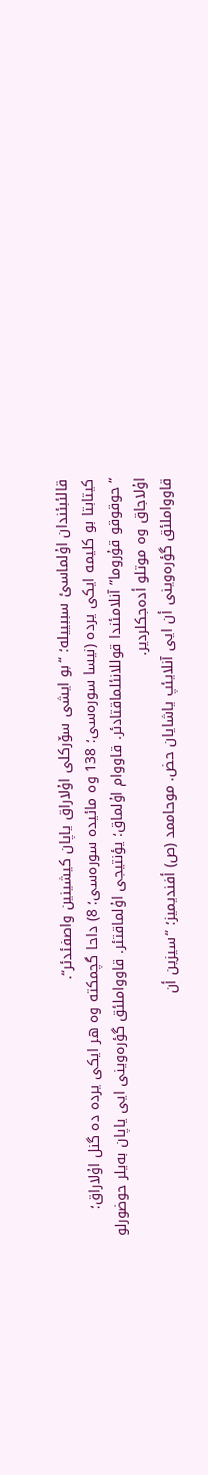قالئبئندان اۇلماسئ سببییلە؛ “بو ایشی سۆرکلی اۇلاراق یاپان کیشینین واصفئدئر“.
کیتابتا بو کلیمە ایکی یردە (نیسا سورەسی؛ 138 وە مائیدە سورەسی؛ 8) داحا گچمکتە وە هر ایکی یردە دە گنل اۇلاراق؛ “حوقوقو قۇروما” آنلامئندا قوللانئلماقتادئر. قاووام اۇلماق؛ یؤنتیجی اۇلماقتئر. قاوواملئق گؤرەوینی ایی یاپان بەیلر حوضورلو اۇلاجاق وە موتلو أدەجکلردیر.
قاوواملئق گؤرەوینی أن ایی آنلایئپ یاشایان حض. موحاممد (ص) أفندیمیز؛ “سیزین أن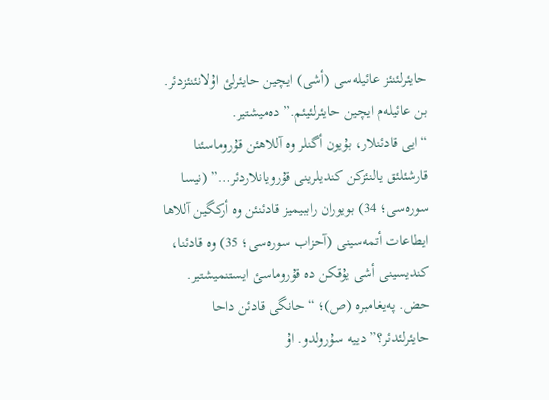حایئرلئنئز عائیلەسی (أشی) ایچین حایئرلئ اۇلانئنئزدئر. بن عائیلەم ایچین حایئرلئیئم.” دەمیشتیر.
“ایی قادئنلار، بۇیون أگنلر وە آللاهئن قۇروماسئنا قارشئلئق یالنئزکن کندیلرینی قۇرویانلاردئر…” (نیسا سورەسی؛ 34) بویوران راببیمیز قادئنئن وە أرکگین آللاها ایطاعات أتمەسینی (آحزاب سورەسی؛ 35) وە قادئنا، کندیسینی أشی یۇقکن دە قۇروماسئ ایستنمیشتیر.
حض. پەیغامبرە (ص)؛ “حانگی قادئن داحا حایئرلئدئر؟” دییە سۇرولدو. اۇ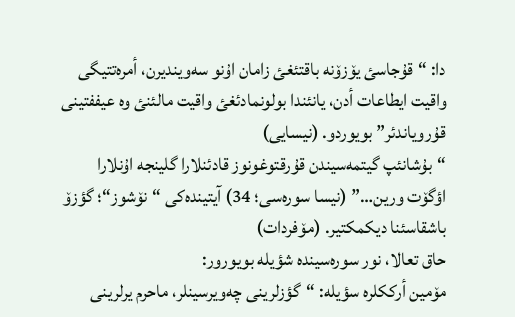دا: “قۇجاسئ یۆزۆنە باقتئغئ زامان اۇنو سەویندیرن، أمرەتتیگی واقیت ایطاعات أدن، یانئندا بولونمادئغئ واقیت مالئنئ وە عیففتینی قۇرویاندئر” بویوردو. (نیسایی)
“بۇشانئپ گیتمەسیندن قۇرقتوغونوز قادئنلارا گلینجە اۇنلارا اؤگۆت ورین…” (نیسا سورەسی؛ 34) آیتیندەکی “نۆشوز“؛ گؤزۆ باشقاسئنا دیکمکتیر. (مۆفردات)
حاق تعالا، نور سورەسیندە شؤیلە بویورور:
مۆمین أرککلرە سؤیلە: “گؤزلرینی چەویرسینلر، ماحرم یرلرینی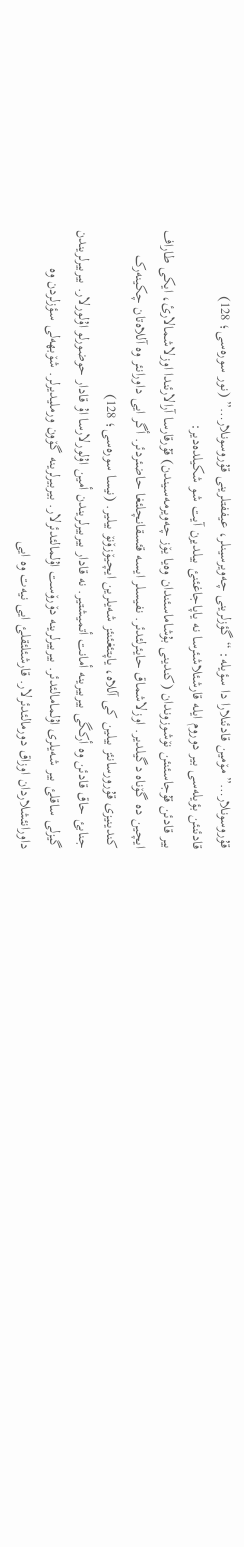قۇروسونلار…” مۆمین قادئنلارا دا سؤیلە: “گؤزلرینی چەویرسینلر، عیففتلرینی قۇروسونلار…” (نور سورەسی؛ 128)
قادئنئن بؤیلەسی بیر دوروم ایلە قارشئلاشئرسا نە یاپاجاغئنئ بیلدیرن آیت شو شکیلدەدیر:
بیر قادئن قۇجاسئنئن نۆشوزوندان (کندینی بۇشاماسئندان وەیا یۆز چەویرمەسیندن) قۇرقارسا آرالارئندا اوزلاشمالارئ، ایکی طاراف ایچین دە گۆناە دگیلدیر. اوزلاشماق حایئرلئدئر. نفیسلر ایسە قئسقانچلئغا حاضئردئر. أگر ایی داورانئر وە آللاەتان چکینەرک کندینیزی قۇرورسانئز بیلین کی آللاە، یاپتئغئنئز شەیلرین ایچیۆزۆنۆ بیلیر. (نیسا سورەسی؛ 128)
جنابئ حاق قادئن وە أرکگی بیربیرینە أمانت أتمیشتیر. نە قادار بیربیرلریندن أمین اۇلورلارسا اۇ قادار حوضورلو اۇلورلار. بیربیرلریندن گیزلی ساقلئ بیر شەیلری اۇلمامالئدئر. بیربیرلرینە دۆرۆست اۇلمالئدئرلار. بیربیرلرینە گۆون ورملیدیرلر. شۆبهەلی سؤزلردن وە داورانئشلاردان اوزاق دورمالئدئرلار. قارشئلئقلئ ایی نیەت وە ایی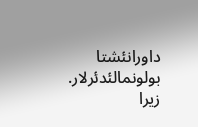داورانئشتا بولونمالئدئرلار.
زیرا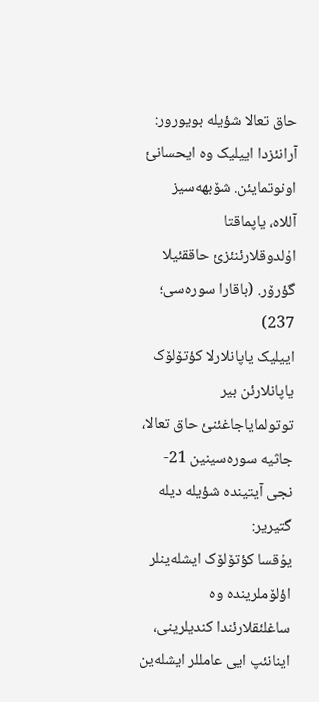حاق تعالا شؤیلە بویورور:
آرانئزدا اییلیک وە ایحسانئ اونوتمایئن. شۆبهەسیز آللاە، یاپماقتا اۇلدوقلارئنئزئ حاققئیلا گؤرۆر. (باقارا سورەسی؛ 237)
اییلیک یاپانلارلا کؤتۆلۆک یاپانلارئن بیر توتولمایاجاغئنئ حاق تعالا، جاثیە سورەسینین 21-نجی آیتیندە شؤیلە دیلە گتیریر:
یۇقسا کؤتۆلۆک ایشلەینلر اؤلۆملریندە وە ساغلئقلارئندا کندیلرینی، اینانئپ ایی عامللر ایشلەین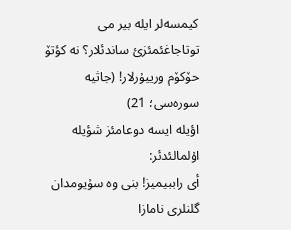کیمسەلر ایلە بیر می توتاجاغئمئزئ ساندئلار؟ نە کؤتۆ حۆکۆم ورییۇرلار! (جاثیە سورەسی؛ 21)
اؤیلە ایسە دوعامئز شؤیلە اۇلمالئدئر:
أی راببیمیز! بنی وە سۇیومدان گلنلری نامازا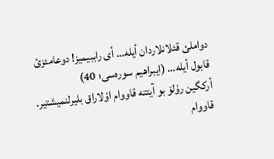دواملئ قئلانلاردان أیلە… أی راببیمیز! دوعامئزئ قابول أیلە… (ایبراهیم سورەسی؛ 40)
أرکگین رۇلۆ بو آیتتە قاووام اۇلاراق بلیرلنمیشتیر. قاووام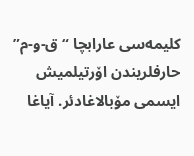کلیمەسی عارابچا “ق-و-م” حارفلریندن اۆرتیلمیش ایسمی مۆبالاغادئر. آیاغا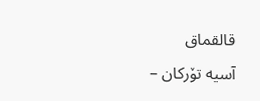قالقماق
آسیە تۆرکان –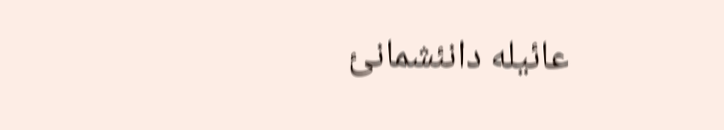عائیلە دانئشمانئ